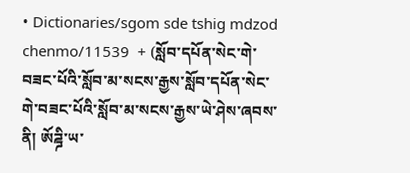• Dictionaries/sgom sde tshig mdzod chenmo/11539  + (སློབ་དཔོན་སེང་གེ་བཟང་པོའི་སློབ་མ་སངས་རྒྱས་སློབ་དཔོན་སེང་གེ་བཟང་པོའི་སློབ་མ་སངས་རྒྱས་ཡེ་ཤེས་ཞབས་ནི། ཨོཌྜི་ཡ་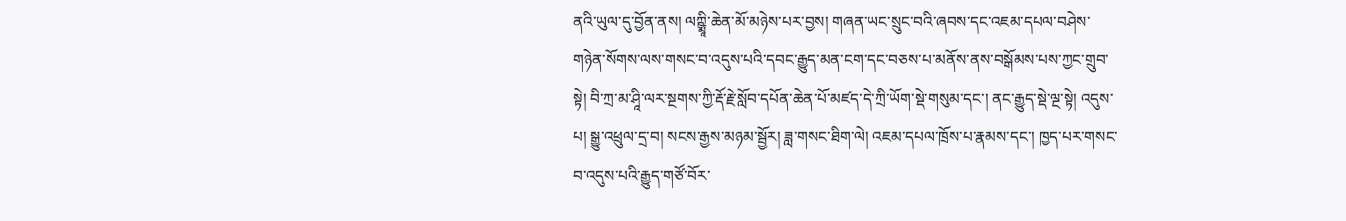ནའི་ཡུལ་དུ་བྱོན་ནས། ལཀྵྨཱི་ཆེན་མོ་མཉེས་པར་བྱས། གཞན་ཡང་སྲུང་བའི་ཞབས་དང་འཇམ་དཔལ་བཤེས་གཉེན་སོགས་ལས་གསང་བ་འདུས་པའི་དབང་རྒྱུད་མན་ངག་དང་བཅས་པ་མནོས་ནས་བསྒོམས་པས་ཀྱང་གྲུབ་སྟེ། བི་ཀྲ་མ་ཤཱི་ལར་སྔགས་ཀྱི་རྡོ་རྗེ་སློབ་དཔོན་ཆེན་པོ་མཛད་དེ་ཀྲི་ཡོག་སྡེ་གསུམ་དང་། ནང་རྒྱུད་སྡེ་ལྔ་སྟེ། འདུས་པ། སྒྱུ་འཕྲུལ་དྲ་བ། སངས་རྒྱས་མཉམ་སྦྱོར། ཟླ་གསང་ཐིག་ལེ། འཇམ་དཔལ་ཁྲོས་པ་རྣམས་དང་། ཁྱད་པར་གསང་བ་འདུས་པའི་རྒྱུད་གཙོ་བོར་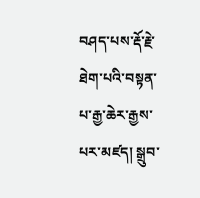བཤད་པས་རྡོ་རྗེ་ཐེག་པའི་བསྟན་པ་རྒྱ་ཆེར་རྒྱས་པར་མཛད། སྒྲུབ་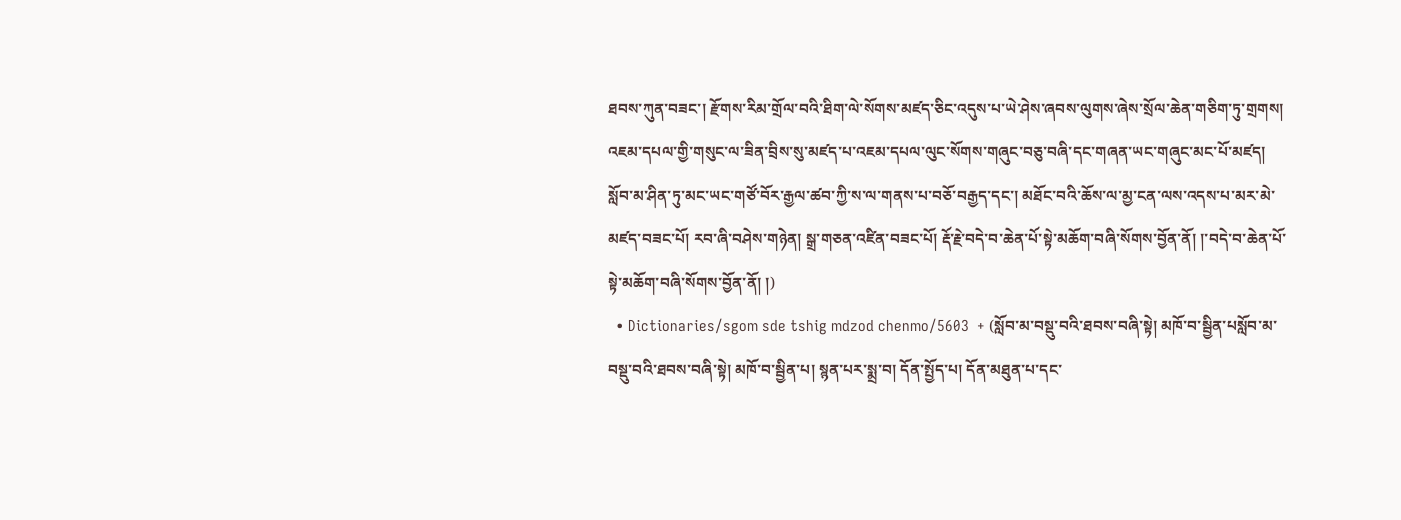ཐབས་ཀུན་བཟང་། རྫོགས་རིམ་གྲོལ་བའི་ཐིག་ལེ་སོགས་མཛད་ཅིང་འདུས་པ་ཡེ་ཤེས་ཞབས་ལུགས་ཞེས་སྲོལ་ཆེན་གཅིག་ཏུ་གྲགས། འཇམ་དཔལ་གྱི་གསུང་ལ་ཟིན་བྲིས་སུ་མཛད་པ་འཇམ་དཔལ་ལུང་སོགས་གཞུང་བཅུ་བཞི་དང་གཞན་ཡང་གཞུང་མང་པོ་མཛད། སློབ་མ་ཤིན་ཏུ་མང་ཡང་གཙོ་བོར་རྒྱལ་ཚབ་ཀྱི་ས་ལ་གནས་པ་བཅོ་བརྒྱད་དང་། མཐོང་བའི་ཆོས་ལ་མྱ་ངན་ལས་འདས་པ་མར་མེ་མཛད་བཟང་པོ། རབ་ཞི་བཤེས་གཉེན། སྒྲ་གཅན་འཛིན་བཟང་པོ། རྡོ་རྗེ་བདེ་བ་ཆེན་པོ་སྟེ་མཆོག་བཞི་སོགས་བྱོན་ནོ། །་བདེ་བ་ཆེན་པོ་སྟེ་མཆོག་བཞི་སོགས་བྱོན་ནོ། །)
  • Dictionaries/sgom sde tshig mdzod chenmo/5603  + (སློབ་མ་བསྡུ་བའི་ཐབས་བཞི་སྟེ། མཁོ་བ་སྦྱིན་པསློབ་མ་བསྡུ་བའི་ཐབས་བཞི་སྟེ། མཁོ་བ་སྦྱིན་པ། སྙན་པར་སྨྲ་བ། དོན་སྤྱོད་པ། དོན་མཐུན་པ་དང་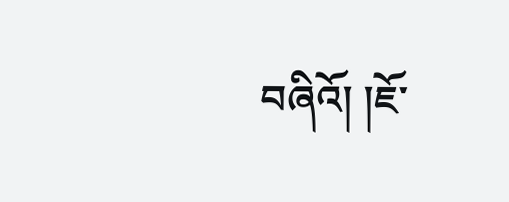བཞིའོ། །ཇོ་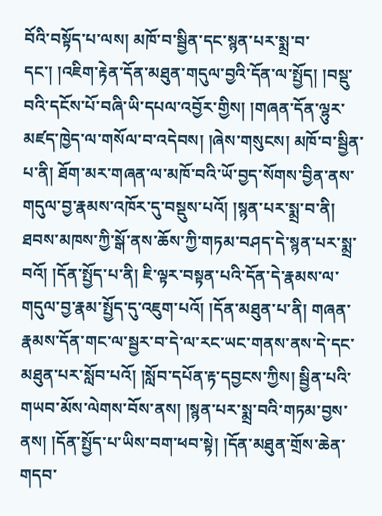བོའི་བསྟོད་པ་ལས། མཁོ་བ་སྦྱིན་དང་སྙན་པར་སྨྲ་བ་དང་། །འཇིག་རྟེན་དོན་མཐུན་གདུལ་བྱའི་དོན་ལ་སྤྱོད། །བསྡུ་བའི་དངོས་པོ་བཞི་ཡི་དཔལ་འབྱོར་གྱིས། །གཞན་དོན་ལྷུར་མཛད་ཁྱེད་ལ་གསོལ་བ་འདེབས། །ཞེས་གསུངས། མཁོ་བ་སྦྱིན་པ་ནི། ཐོག་མར་གཞན་ལ་མཁོ་བའི་ཡོ་བྱད་སོགས་བྱིན་ནས་གདུལ་བྱ་རྣམས་འཁོར་དུ་བསྡུས་པའོ། །སྙན་པར་སྨྲ་བ་ནི། ཐབས་མཁས་ཀྱི་སྒོ་ནས་ཆོས་ཀྱི་གཏམ་བཤད་དེ་སྙན་པར་སྨྲ་བའོ། །དོན་སྤྱོད་པ་ནི། ཇི་ལྟར་བསྟན་པའི་དོན་དེ་རྣམས་ལ་གདུལ་བྱ་རྣམ་སྤྱོད་དུ་འཇུག་པའོ། །དོན་མཐུན་པ་ནི། གཞན་རྣམས་དོན་གང་ལ་སྦྱར་བ་དེ་ལ་རང་ཡང་གནས་ནས་དེ་དང་མཐུན་པར་སློབ་པའོ། །སློབ་དཔོན་རྟ་དབྱངས་ཀྱིས། སྦྱིན་པའི་གཡབ་མོས་ལེགས་བོས་ནས། །སྙན་པར་སྨྲ་བའི་གཏམ་བྱས་ནས། །དོན་སྤྱོད་པ་ཡིས་བག་ཕབ་སྟེ། །དོན་མཐུན་གྲོས་ཆེན་གདབ་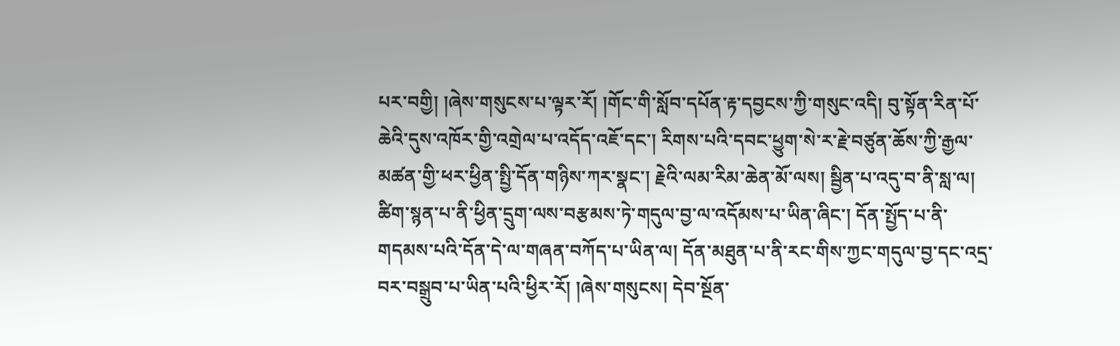པར་བགྱི། །ཞེས་གསུངས་པ་ལྟར་རོ། །གོང་གི་སློབ་དཔོན་རྟ་དབྱངས་ཀྱི་གསུང་འདི། བུ་སྟོན་རིན་པོ་ཆེའི་དུས་འཁོར་གྱི་འགྲེལ་པ་འདོད་འཇོ་དང་། རིགས་པའི་དབང་ཕྱུག་སེ་ར་རྗེ་བཙུན་ཆོས་ཀྱི་རྒྱལ་མཚན་གྱི་ཕར་ཕྱིན་སྤྱི་དོན་གཉིས་ཀར་སྣང་། རྗེའི་ལམ་རིམ་ཆེན་མོ་ལས། སྦྱིན་པ་འདུ་བ་ནི་སླ་ལ། ཚིག་སྙན་པ་ནི་ཕྱིན་དྲུག་ལས་བརྩམས་ཏེ་གདུལ་བྱ་ལ་འདོམས་པ་ཡིན་ཞིང་། དོན་སྤྱོད་པ་ནི་གདམས་པའི་དོན་དེ་ལ་གཞན་བཀོད་པ་ཡིན་ལ། དོན་མཐུན་པ་ནི་རང་གིས་ཀྱང་གདུལ་བྱ་དང་འདྲ་བར་བསྒྲུབ་པ་ཡིན་པའི་ཕྱིར་རོ། །ཞེས་གསུངས། དེབ་སྔོན་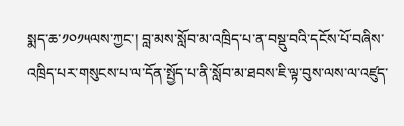སྨད་ཆ་༡༠༡༥ལས་ཀྱང་། བླ་མས་སློབ་མ་འཁྲིད་པ་ན་བསྡུ་བའི་དངོས་པོ་བཞིས་འཁྲིད་པར་གསུངས་པ་ལ་དོན་སྤྱོད་པ་ནི་སློབ་མ་ཐབས་ཇི་ལྟ་བུས་ལས་ལ་འཛུད་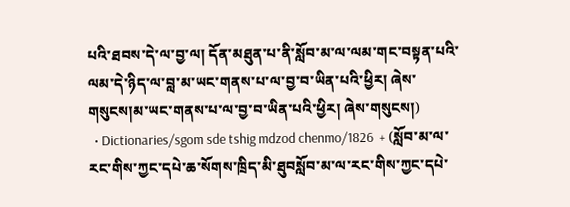པའི་ཐབས་དེ་ལ་བྱ་ལ། དོན་མཐུན་པ་ནི་སློབ་མ་ལ་ལམ་གང་བསྟན་པའི་ལམ་དེ་ཉིད་ལ་བླ་མ་ཡང་གནས་པ་ལ་བྱ་བ་ཡིན་པའི་ཕྱིར། ཞེས་གསུངས།མ་ཡང་གནས་པ་ལ་བྱ་བ་ཡིན་པའི་ཕྱིར། ཞེས་གསུངས།)
  • Dictionaries/sgom sde tshig mdzod chenmo/1826  + (སློབ་མ་ལ་རང་གིས་ཀྱང་དཔེ་ཆ་སོགས་ཁྲིད་མི་ཐུབསློབ་མ་ལ་རང་གིས་ཀྱང་དཔེ་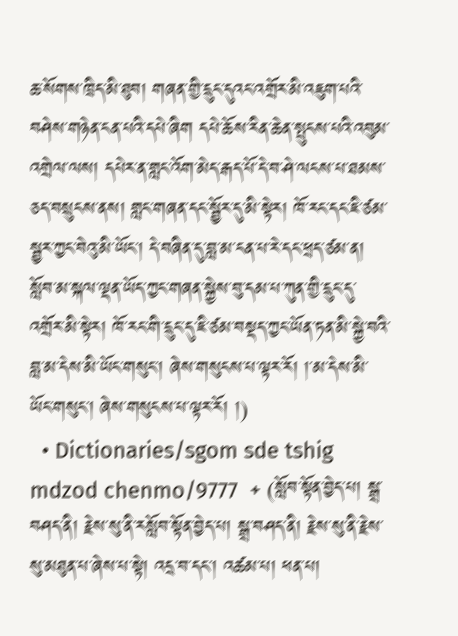ཆ་སོགས་ཁྲིད་མི་ཐུབ། གཞན་གྱི་དྲུང་དུའང་འགྲོར་མི་འཇུག་པའི་བཤེས་གཉེན་ངན་པའི་དཔེ་ཞིག དཔེ་ཆོས་རིན་ཆེན་སྤུངས་པའི་འབུམ་འགྲེལ་ལས། དཔེར་ན་གླང་འོག་མེད་རྒད་པོ་དེ་བ་ཤེ་ལངས་པ་ཐམས་ཅད་བསྲུངས་ནས། གླང་གཞན་དང་སྦྱོར་དུ་མི་སྟེར། ཁོ་རང་དང་ཇི་ཙམ་སྦྱར་ཀྱང་བེའུ་མི་ཡོང་། དེ་བཞིན་དུ་བླ་མ་ངན་པ་རེ་དང་ཕྲད་ཙམ་ན། སློབ་མ་སྐལ་ལྡན་ཡོད་ཀྱང་གཞན་སྐྱེས་བུ་དམ་པ་ཀུན་གྱི་དྲུང་དུ་འགྲོར་མི་སྟེར། ཁོ་རང་གི་དྲུང་དུ་ཇི་ཙམ་བསྡད་ཀྱང་ཡོན་ཏན་མི་སྐྱེ་བའི་བླ་མ་དེས་མི་ཡོང་གསུང་། ཞེས་གསུངས་པ་ལྟར་རོ། །་མ་དེས་མི་ཡོང་གསུང་། ཞེས་གསུངས་པ་ལྟར་རོ། །)
  • Dictionaries/sgom sde tshig mdzod chenmo/9777  + (སློབ་སྟོན་བྱེད་པ། སྒྲ་བཤད་ནི། རྗེས་སུ་ནི་རསློབ་སྟོན་བྱེད་པ། སྒྲ་བཤད་ནི། རྗེས་སུ་ནི་རྗེས་སུ་མཐུན་པ་ཞེས་པ་སྟེ། འདྲ་བ་དང་། འཚམ་པ། ཕན་པ།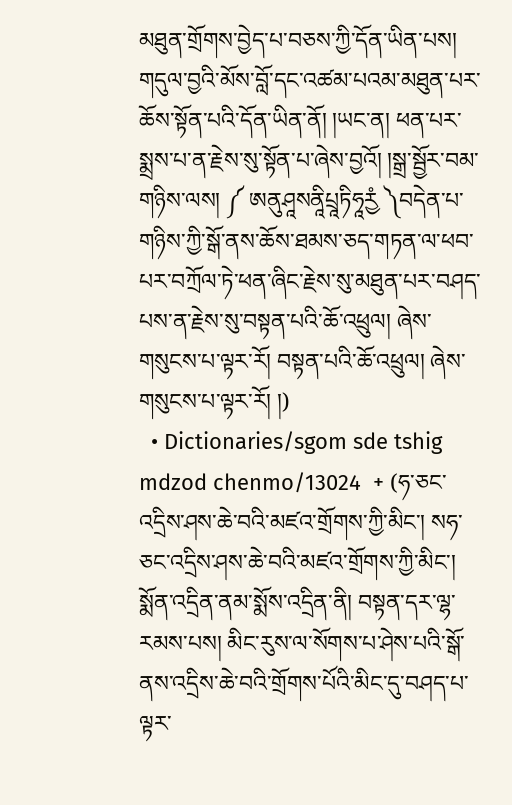མཐུན་གྲོགས་བྱེད་པ་བཅས་ཀྱི་དོན་ཡིན་པས། གདུལ་བྱའི་མོས་བློ་དང་འཚམ་པའམ་མཐུན་པར་ཆོས་སྟོན་པའི་དོན་ཡིན་ནོ། །ཡང་ན། ཕན་པར་སྨྲས་པ་ན་རྗེས་སུ་སྟོན་པ་ཞེས་བྱའོ། །སྒྲ་སྦྱོར་བམ་གཉིས་ལས། ༼ ཨནུཤཱསནཱིཔྲཱཏིཧཱརྱཾ ༽བདེན་པ་གཉིས་ཀྱི་སྒོ་ནས་ཆོས་ཐམས་ཅད་གཏན་ལ་ཕབ་པར་བཀྲོལ་ཏེ་ཕན་ཞིང་རྗེས་སུ་མཐུན་པར་བཤད་པས་ན་རྗེས་སུ་བསྟན་པའི་ཆོ་འཕྲུལ། ཞེས་གསུངས་པ་ལྟར་རོ། བསྟན་པའི་ཆོ་འཕྲུལ། ཞེས་གསུངས་པ་ལྟར་རོ། །)
  • Dictionaries/sgom sde tshig mdzod chenmo/13024  + (ཧ་ཅང་འདྲིས་ཤས་ཆེ་བའི་མཛའ་གྲོགས་ཀྱི་མིང་། སཧ་ཅང་འདྲིས་ཤས་ཆེ་བའི་མཛའ་གྲོགས་ཀྱི་མིང་། སྨོན་འདྲིན་ནམ་སྨོས་འདྲིན་ནི། བསྟན་དར་ལྷ་རམས་པས། མིང་རུས་ལ་སོགས་པ་ཤེས་པའི་སྒོ་ནས་འདྲིས་ཆེ་བའི་གྲོགས་པོའི་མིང་དུ་བཤད་པ་ལྟར་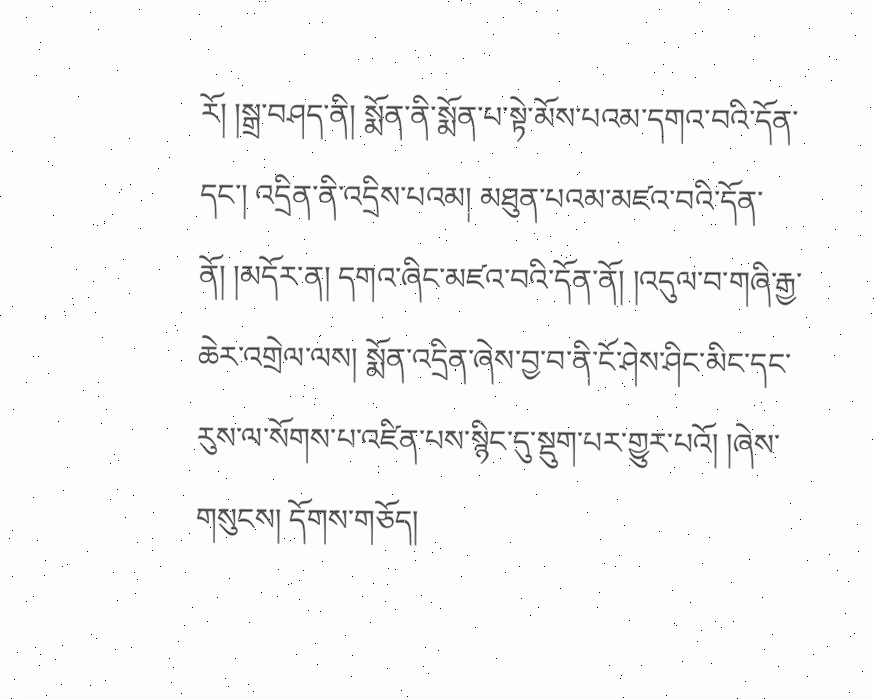རོ། །སྒྲ་བཤད་ནི། སྨོན་ནི་སྨོན་པ་སྟེ་མོས་པའམ་དགའ་བའི་དོན་དང་། འདྲིན་ནི་འདྲིས་པའམ། མཐུན་པའམ་མཛའ་བའི་དོན་ནོ། །མདོར་ན། དགའ་ཞིང་མཛའ་བའི་དོན་ནོ། །འདུལ་བ་གཞི་རྒྱ་ཆེར་འགྲེལ་ལས། སྨོན་འདྲིན་ཞེས་བྱ་བ་ནི་ངོ་ཤེས་ཤིང་མིང་དང་རུས་ལ་སོགས་པ་འཛིན་པས་སྙིང་དུ་སྡུག་པར་གྱུར་པའོ། །ཞེས་གསུངས། དོགས་གཅོད།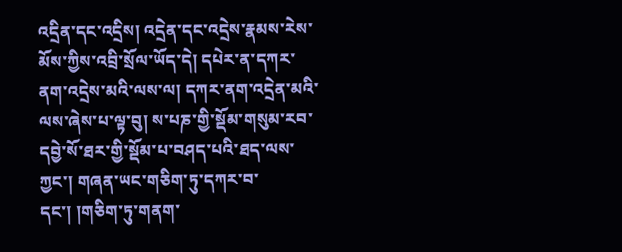འདྲིན་དང་འདྲིས། འདྲེན་དང་འདྲེས་རྣམས་རེས་མོས་ཀྱིས་འབྲི་སྲོལ་ཡོད་དེ། དཔེར་ན་དཀར་ནག་འདྲེས་མའི་ལས་ལ། དཀར་ནག་འདྲེན་མའི་ལས་ཞེས་པ་ལྟ་བུ། ས་པཎ་གྱི་སྡོམ་གསུམ་རབ་དབྱེ་སོ་ཐར་གྱི་སྡོམ་པ་བཤད་པའི་ཐད་ལས་ཀྱང་། གཞན་ཡང་གཅིག་ཏུ་དཀར་བ་དང་། །གཅིག་ཏུ་གནག་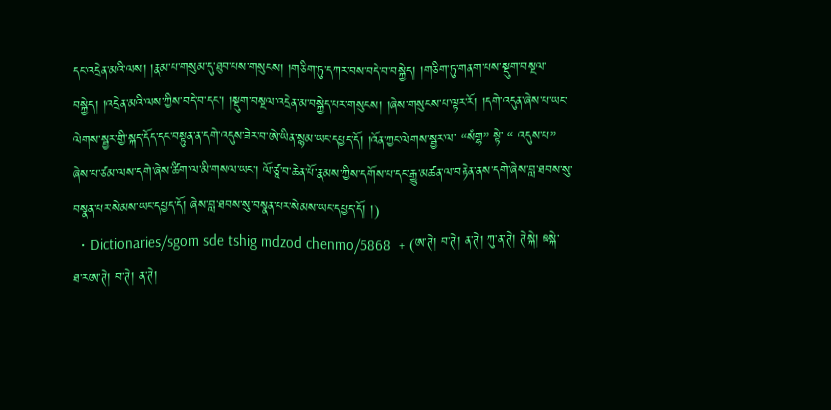དང་འདྲེན་མའི་ལས། །རྣམ་པ་གསུམ་དུ་ཐུབ་པས་གསུངས། །གཅིག་ཏུ་དཀར་བས་བདེ་བ་བསྐྱེད། །གཅིག་ཏུ་གནག་པས་སྡུག་བསྔལ་བསྐྱེད། །འདྲེན་མའི་ལས་ཀྱིས་བདེ་བ་དང་། །སྡུག་བསྔལ་འདྲེན་མ་བསྐྱེད་པར་གསུངས། །ཞེས་གསུངས་པ་ལྟར་རོ། །དགེ་འདུན་ཞེས་པ་ཡང་ལེགས་སྦྱར་གྱི་སྐད་དོད་དང་བསྟུན་ན་དགེ་འདུས་ཟེར་བ་ཨེ་ཡིན་སྙམ་ཡང་དཔྱད་དོ། །འོན་ཀྱང་ལེགས་སྦྱར་ལ་ “སཾགྷ” སྟེ་ “ འདུས་པ” ཞེས་པ་ཙམ་ལས་དགེ་ཞེས་ཚིག་ལ་མི་གསལ་ཡང་། ལོ་ཙཱ་བ་ཆེན་པོ་རྣམས་ཀྱིས་དགོས་པ་དང་རྒྱུ་མཚན་ལ་བརྟེན་ནས་དགེ་ཞེས་བླ་ཐབས་སུ་བསྣན་པར་སེམས་ཡང་དཔྱད་དོ། ཞེས་བླ་ཐབས་སུ་བསྣན་པར་སེམས་ཡང་དཔྱད་དོ། །)
  • Dictionaries/sgom sde tshig mdzod chenmo/5868  + (ཨ་ཊེ། བ་ཊེ། ན་ཊེ། ཀུ་ན་ཊེ། ཊེསྐེ། ཋསྐེ་ཐ་རཨ་ཊེ། བ་ཊེ། ན་ཊེ།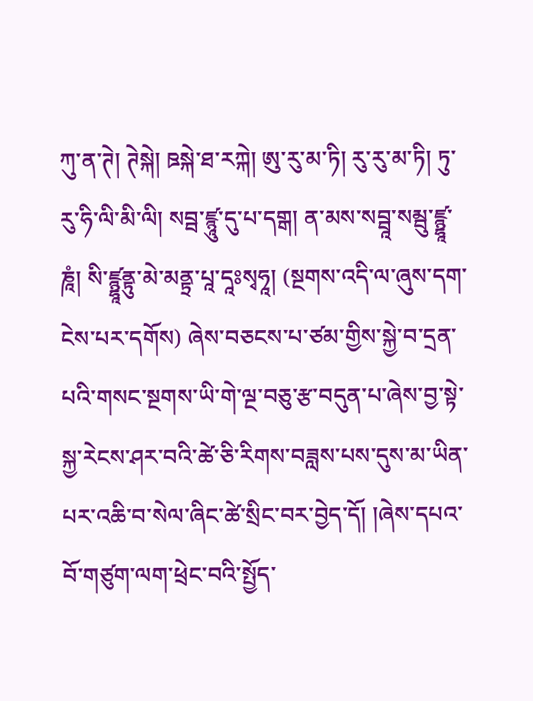ཀུ་ན་ཊེ། ཊེསྐེ། ཋསྐེ་ཐ་རཀྐེ། ཨུ་རུ་མ་ཏི། རུ་རུ་མ་ཏི། ཏུ་རུ་ཧི་ལི་མི་ལི། སབྦ་ཛྙཱུ་དུ་པ་དགྒ། ན་མས་སབྦཱ་སམྦུ་ཛྙྷཱ་ཎཱཾ། སི་ཛྙྷཱནྟུ་མེ་མནྟྲ་པཱ་དཱཿསྭཧཱ། (སྔགས་འདི་ལ་ཞུས་དག་ངེས་པར་དགོས) ཞེས་བཅངས་པ་ཙམ་གྱིས་སྐྱེ་བ་དྲན་པའི་གསང་སྔགས་ཡི་གེ་ལྔ་བཅུ་རྩ་བདུན་པ་ཞེས་བྱ་སྟེ་སྐྱ་རེངས་ཤར་བའི་ཚེ་ཅི་རིགས་བཟླས་པས་དུས་མ་ཡིན་པར་འཆི་བ་སེལ་ཞིང་ཚེ་སྲིང་བར་བྱེད་དོ། །ཞེས་དཔའ་བོ་གཙུག་ལག་ཕྲེང་བའི་སྤྱོད་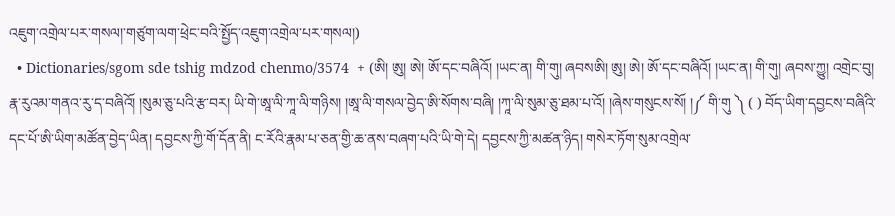འཇུག་འགྲེལ་པར་གསལ།་གཙུག་ལག་ཕྲེང་བའི་སྤྱོད་འཇུག་འགྲེལ་པར་གསལ།)
  • Dictionaries/sgom sde tshig mdzod chenmo/3574  + (ཨི། ཨུ། ཨེ། ཨོ་དང་བཞིའོ། །ཡང་ན། གི་གུ། ཞབསཨི། ཨུ། ཨེ། ཨོ་དང་བཞིའོ། །ཡང་ན། གི་གུ། ཞབས་ཀྱུ། འགྲེང་བུ། རྣ་རུའམ་གནའ་རུ་ད་བཞིའོ། །སུམ་ཅུ་པའི་རྩ་བར། ཡི་གེ་ཨཱ་ལི་ཀཱ་ལི་གཉིས། །ཨཱ་ལི་གསལ་བྱེད་ཨི་སོགས་བཞི། །ཀཱ་ལི་སུམ་ཅུ་ཐམ་པ་འོ། །ཞེས་གསུངས་སོ། །༼ གི་གུ ༽ ( ) བོད་ཡིག་དབྱངས་བཞིའི་དང་པོ་ཨི་ཡིག་མཚོན་བྱེད་ཡིན། དབྱངས་ཀྱི་གོ་དོན་ནི། ང་རོའི་རྣམ་པ་ཅན་གྱི་ཆ་ནས་བཞག་པའི་ཡི་གེ་དེ། དབྱངས་ཀྱི་མཚན་ཉིད། གསེར་ཏོག་སུམ་འགྲེལ་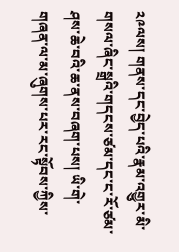༢༩ལས། གནས་དང་བྱེད་པའི་རྣམ་འགྱུར་མི་གསལ་ཞིང་སྒྲའི་གདངས་ཙམ་དང་ང་རོ་ཙམ་ཤས་ཆེ་བའི་ཆ་ནས་བཞག་པས། ཡི་གེ་གཞན་ལ་མ་ཞུགས་པར་རང་སྟོབས་ཀྱིས་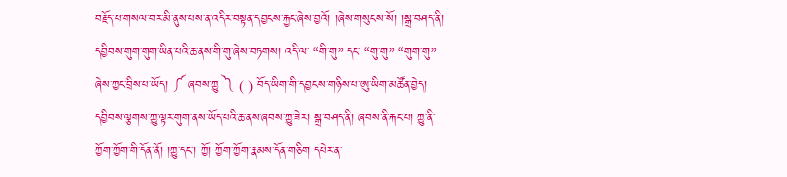བརྗོད་པ་གསལ་བར་མི་ནུས་པས་ན་འདིར་བསྟན་དབྱངས་རྐྱང་ཞེས་བྱའོ། །ཞེས་གསུངས་སོ། །སྒྲ་བཤད་ནི། དབྱིབས་གུག་གུག་ཡིན་པའི་ཆ་ནས་གི་གུ་ཞེས་བཏགས། འདི་ལ་ “གི་གུ” དང་ “གུ་གུ” “གུག་གུ” ཞེས་ཀྱང་བྲིས་པ་ཡོད། ༼ ཞབས་ཀྱུ ༽ ( ) བོད་ཡིག་གི་དབྱངས་གཉིས་པ་ཨུ་ཡིག་མཚོན་བྱེད། དབྱིབས་ལྕགས་ཀྱུ་ལྟར་གུག་ནས་ཡོད་པའི་ཆ་ནས་ཞབས་ཀྱུ་ཟེར། སྒྲ་བཤད་ནི། ཞབས་ནི་རྐང་པ། ཀྱུ་ནི་ཀྱོག་ཀྱོག་གི་དོན་ནོ། །ཀྱུ་དང་། ཀྱོ། ཀྱོག་ཀྱོག་རྣམས་དོན་གཅིག དཔེར་ན་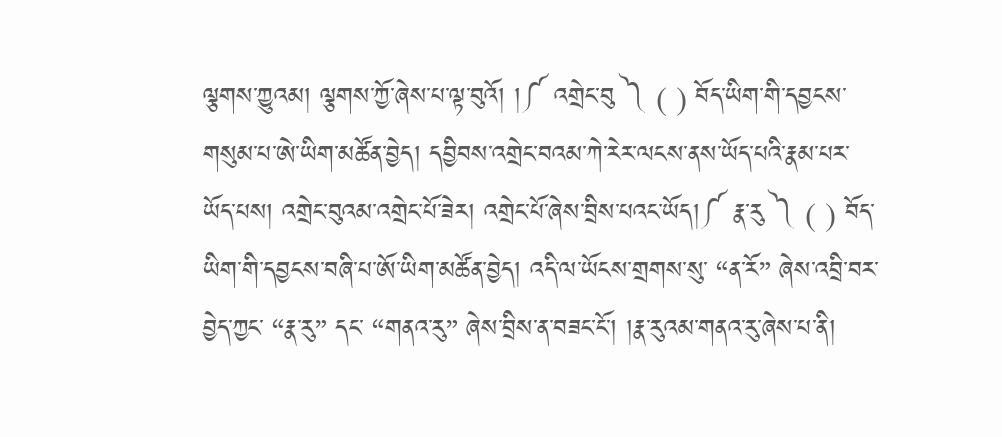ལྕགས་ཀྱུའམ། ལྕགས་ཀྱོ་ཞེས་པ་ལྟ་བུའོ། །༼ འགྲེང་བུ ༽ ( ) བོད་ཡིག་གི་དབྱངས་གསུམ་པ་ཨེ་ཡིག་མཚོན་བྱེད། དབྱིབས་འགྲེང་བའམ་ཀེ་རེར་ལངས་ནས་ཡོད་པའི་རྣམ་པར་ཡོད་པས། འགྲེང་བུའམ་འགྲེང་པོ་ཟེར། འགྲེང་པོ་ཞེས་བྲིས་པའང་ཡོད།༼ རྣ་རུ ༽ ( ) བོད་ཡིག་གི་དབྱངས་བཞི་པ་ཨོ་ཡིག་མཚོན་བྱེད། འདི་ལ་ཡོངས་གྲགས་སུ་ “ན་རོ” ཞེས་འབྲི་བར་བྱེད་ཀྱང་ “རྣ་རུ” དང་ “གནའ་རུ” ཞེས་བྲིས་ན་བཟང་ངོ་། །རྣ་རུའམ་གནའ་རུ་ཞེས་པ་ནི།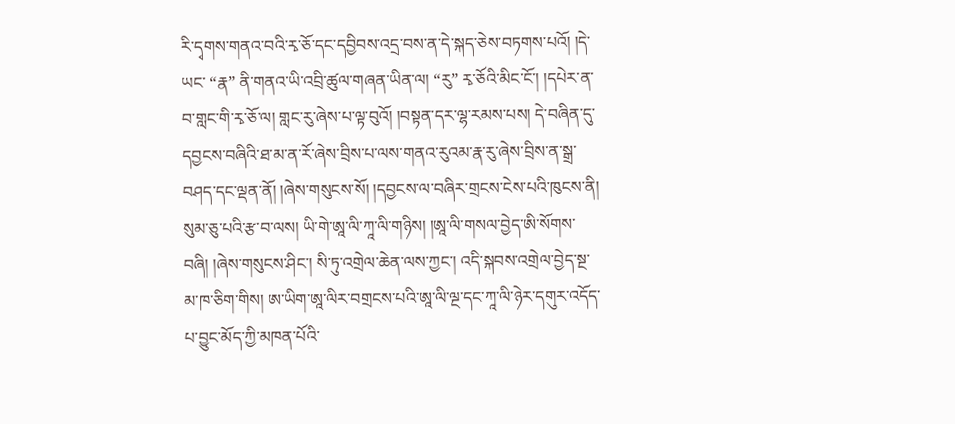རི་དྭགས་གནའ་བའི་རྭ་ཅོ་དང་དབྱིབས་འདྲ་བས་ན་དེ་སྐད་ཅེས་བཏགས་པའོ། །དེ་ཡང་ “རྣ” ནི་གནའ་ཡི་འབྲི་ཚུལ་གཞན་ཡིན་ལ། “རུ” རྭ་ཅོའི་མིང་ངོ་། །དཔེར་ན་བ་གླང་གི་རྭ་ཅོ་ལ། གླང་རུ་ཞེས་པ་ལྟ་བུའོ། །བསྟན་དར་ལྷ་རམས་པས། དེ་བཞིན་དུ་དབྱངས་བཞིའི་ཐ་མ་ན་རོ་ཞེས་བྲིས་པ་ལས་གནའ་རུའམ་རྣ་རུ་ཞེས་བྲིས་ན་སྒྲ་བཤད་དང་ལྡན་ནོ། །ཞེས་གསུངས་སོ། །དབྱངས་ལ་བཞིར་གྲངས་ངེས་པའི་ཁུངས་ནི། སུམ་ཅུ་པའི་རྩ་བ་ལས། ཡི་གེ་ཨཱ་ལི་ཀཱ་ལི་གཉིས། །ཨཱ་ལི་གསལ་བྱེད་ཨི་སོགས་བཞི། །ཞེས་གསུངས་ཤིང་། སི་ཏུ་འགྲེལ་ཆེན་ལས་ཀྱང་། འདི་སྐབས་འགྲེལ་བྱེད་སྔ་མ་ཁ་ཅིག་གིས། ཨ་ཡིག་ཨཱ་ལིར་བགྲངས་པའི་ཨཱ་ལི་ལྔ་དང་ཀཱ་ལི་ཉེར་དགུར་འདོད་པ་བྱུང་མོད་ཀྱི་མཁན་པོའི་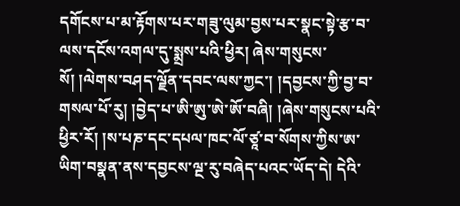དགོངས་པ་མ་རྟོགས་པར་གཟུ་ལུམ་བྱས་པར་སྣང་སྟེ་རྩ་བ་ལས་དངོས་འགལ་དུ་སྨྲས་པའི་ཕྱིར། ཞེས་གསུངས་སོ། །ལེགས་བཤད་ལྗོན་དབང་ལས་ཀྱང་། །དབྱངས་ཀྱི་བྱ་བ་གསལ་པོ་རུ། །བྱེད་པ་ཨི་ཨུ་ཨེ་ཨོ་བཞི། །ཞེས་གསུངས་པའི་ཕྱིར་རོ། །ས་པཎ་དང་དཔལ་ཁང་ལོ་ཙཱ་བ་སོགས་ཀྱིས་ཨ་ཡིག་བསྣན་ནས་དབྱངས་ལྔ་རུ་བཞེད་པའང་ཡོད་དེ། དེའི་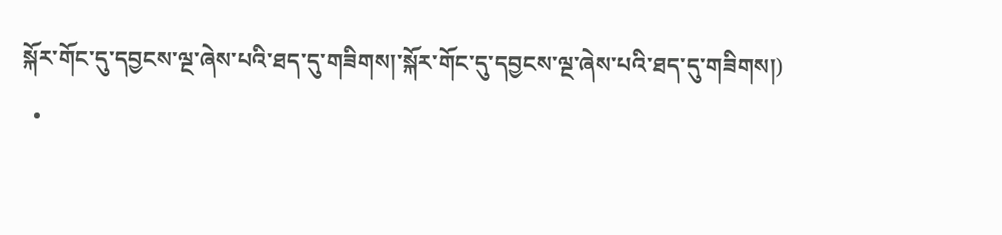སྐོར་གོང་དུ་དབྱངས་ལྔ་ཞེས་པའི་ཐད་དུ་གཟིགས།་སྐོར་གོང་དུ་དབྱངས་ལྔ་ཞེས་པའི་ཐད་དུ་གཟིགས།)
  •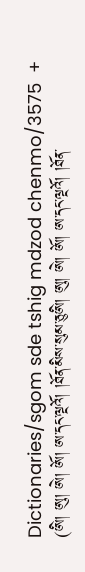Dictionaries/sgom sde tshig mdzod chenmo/3575  + (ཨི། ཨུ། ཨེ། ཨོ། ཨ་དང་ལྔའོ། །ཐོན་མིས་སུམ་ཅུཨི། ཨུ། ཨེ། ཨོ། ཨ་དང་ལྔའོ། །ཐོན་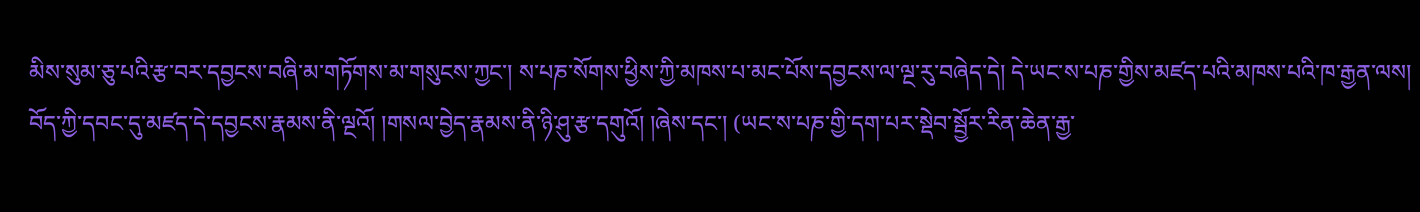མིས་སུམ་ཅུ་པའི་རྩ་བར་དབྱངས་བཞི་མ་གཏོགས་མ་གསུངས་ཀྱང་། ས་པཎ་སོགས་ཕྱིས་ཀྱི་མཁས་པ་མང་པོས་དབྱངས་ལ་ལྔ་རུ་བཞེད་དེ། དེ་ཡང་ས་པཎ་གྱིས་མཛད་པའི་མཁས་པའི་ཁ་རྒྱན་ལས། བོད་ཀྱི་དབང་དུ་མཛད་དེ་དབྱངས་རྣམས་ནི་ལྔའོ། །གསལ་བྱེད་རྣམས་ནི་ཉི་ཤུ་རྩ་དགུའོ། །ཞེས་དང་། (ཡང་ས་པཎ་གྱི་དག་པར་སྡེབ་སྦྱོར་རིན་ཆེན་རྒྱ་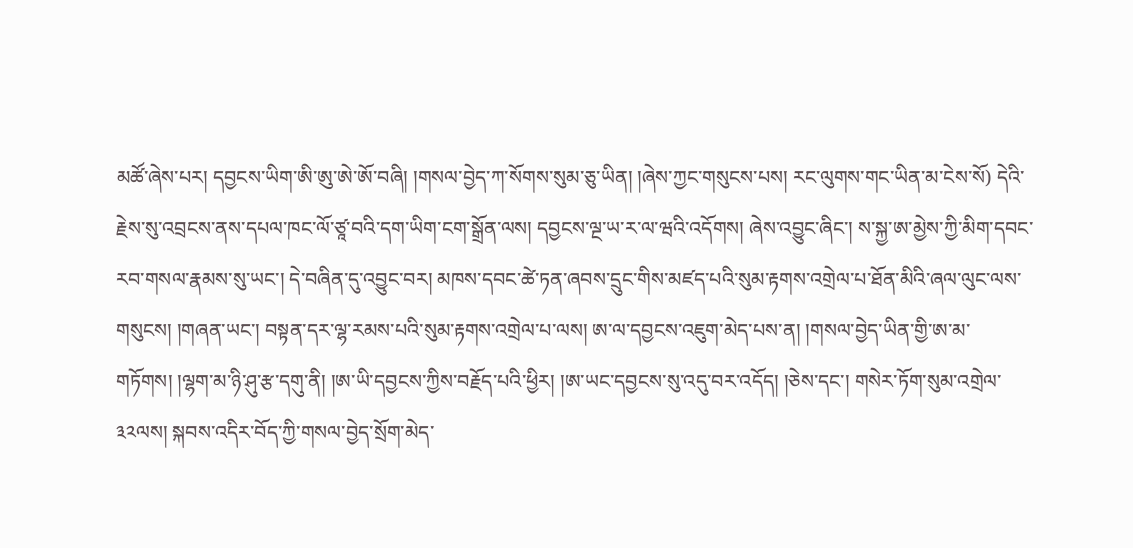མཚོ་ཞེས་པར། དབྱངས་ཡིག་ཨི་ཨུ་ཨེ་ཨོ་བཞི། །གསལ་བྱེད་ཀ་སོགས་སུམ་ཅུ་ཡིན། །ཞེས་ཀྱང་གསུངས་པས། རང་ལུགས་གང་ཡིན་མ་ངེས་སོ) དེའི་རྗེས་སུ་འབྲངས་ནས་དཔལ་ཁང་ལོ་ཙཱ་བའི་དག་ཡིག་ངག་སྒྲོན་ལས། དབྱངས་ལྔ་ཡ་ར་ལ་ཝའི་འདོགས། ཞེས་འབྱུང་ཞིང་། ས་སྐྱ་ཨ་མྱེས་ཀྱི་མིག་དབང་རབ་གསལ་རྣམས་སུ་ཡང་། དེ་བཞིན་དུ་འབྱུང་བར། མཁས་དབང་ཚེ་ཏན་ཞབས་དྲུང་གིས་མཛད་པའི་སུམ་རྟགས་འགྲེལ་པ་ཐོན་མིའི་ཞལ་ལུང་ལས་གསུངས། །གཞན་ཡང་། བསྟན་དར་ལྷ་རམས་པའི་སུམ་རྟགས་འགྲེལ་པ་ལས། ཨ་ལ་དབྱངས་འཇུག་མེད་པས་ན། །གསལ་བྱེད་ཡིན་གྱི་ཨ་མ་གཏོགས། །ལྷག་མ་ཉི་ཤུ་རྩ་དགུ་ནི། །ཨ་ཡི་དབྱངས་ཀྱིས་བརྗོད་པའི་ཕྱིར། །ཨ་ཡང་དབྱངས་སུ་འདུ་བར་འདོད། །ཅེས་དང་། གསེར་ཏོག་སུམ་འགྲེལ་༣༢ལས། སྐབས་འདིར་བོད་ཀྱི་གསལ་བྱེད་སྲོག་མེད་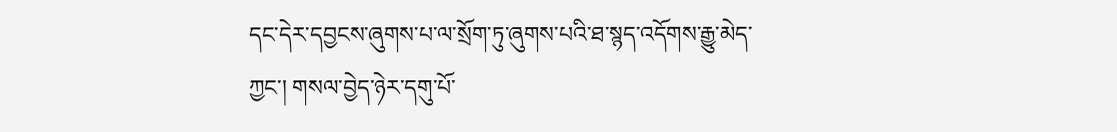དང་དེར་དབྱངས་ཞུགས་པ་ལ་སྲོག་ཏུ་ཞུགས་པའི་ཐ་སྙད་འདོགས་རྒྱུ་མེད་ཀྱང་། གསལ་བྱེད་ཉེར་དགུ་པོ་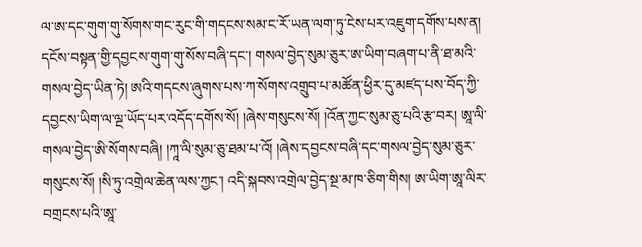ལ་ཨ་དང་གུག་གུ་སོགས་གང་རུང་གི་གདངས་སམ་ང་རོ་ཡན་ལག་ཏུ་ངེས་པར་འཇུག་དགོས་པས་ན། དངོས་བསྟན་གྱི་དབྱངས་གུག་གུ་སོས་བཞི་དང་། གསལ་བྱེད་སུམ་ཅུར་ཨ་ཡིག་བཞག་པ་ནི་ཐ་མའི་གསལ་བྱེད་ཡིན་ཏེ། ཨའི་གདངས་ཞུགས་པས་ཀ་སོགས་འགྲུབ་པ་མཚོན་ཕྱིར་དུ་མཛད་པས་བོད་ཀྱི་དབྱངས་ཡིག་ལ་ལྔ་ཡོད་པར་འདོད་དགོས་སོ། །ཞེས་གསུངས་སོ། །འོན་ཀྱང་སུམ་ཅུ་པའི་རྩ་བར། ཨཱ་ལི་གསལ་བྱེད་ཨི་སོགས་བཞི། །ཀཱ་ལི་སུམ་ཅུ་ཐམ་པ་འོ། །ཞེས་དབྱངས་བཞི་དང་གསལ་བྱེད་སུམ་ཅུར་གསུངས་སོ། །སི་ཏུ་འགྲེལ་ཆེན་ལས་ཀྱང་། འདི་སྐབས་འགྲེལ་བྱེད་སྔ་མ་ཁ་ཅིག་གིས། ཨ་ཡིག་ཨཱ་ལིར་བགྲངས་པའི་ཨཱ་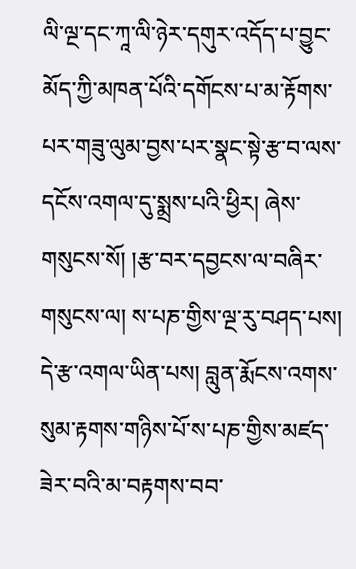ལི་ལྔ་དང་ཀཱ་ལི་ཉེར་དགུར་འདོད་པ་བྱུང་མོད་ཀྱི་མཁན་པོའི་དགོངས་པ་མ་རྟོགས་པར་གཟུ་ལུམ་བྱས་པར་སྣང་སྟེ་རྩ་བ་ལས་དངོས་འགལ་དུ་སྨྲས་པའི་ཕྱིར། ཞེས་གསུངས་སོ། །རྩ་བར་དབྱངས་ལ་བཞིར་གསུངས་ལ། ས་པཎ་གྱིས་ལྔ་རུ་བཤད་པས། དེ་རྩ་འགལ་ཡིན་པས། བླུན་རྨོངས་འགས་སུམ་རྟགས་གཉིས་པོ་ས་པཎ་གྱིས་མཛད་ཟེར་བའི་མ་བརྟགས་བབ་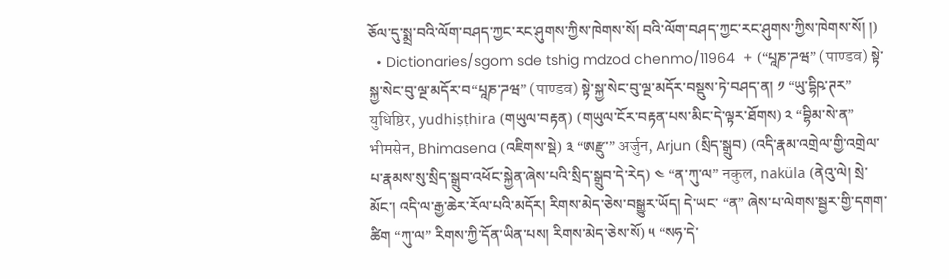ཅོལ་དུ་སྨྲ་བའི་ལོག་བཤད་ཀྱང་རང་ཤུགས་ཀྱིས་ཁེགས་སོ། བའི་ལོག་བཤད་ཀྱང་རང་ཤུགས་ཀྱིས་ཁེགས་སོ། །)
  • Dictionaries/sgom sde tshig mdzod chenmo/11964  + (“པཱཎ་ཌཝ” (पाण्डव) སྟེ་སྐྱ་སེང་བུ་ལྔ་མདོར་བ“པཱཎ་ཌཝ” (पाण्डव) སྟེ་སྐྱ་སེང་བུ་ལྔ་མདོར་བསྡུས་ཏེ་བཤད་ན། ༡ “ཡུ་དྷིཥ་ཊར” युधिष्ठिर, yudhiṣṭhira (གཡུལ་བརྟན) (གཡུལ་ངོར་བརྟན་པས་མིང་དེ་ལྟར་ཐོགས) ༢ “བྷིམ་སེ་ན” भीमसेन, Bhimasena (འཇིགས་སྡེ) ༣ “ཨརྫུ་” अर्जुन, Arjun (སྲིད་སྒྲུབ) (འདི་རྣམ་འགྲེལ་གྱི་འགྲེལ་པ་རྣམས་སུ་སྲིད་སྒྲུབ་འཕོང་སྐྱེན་ཞེས་པའི་སྲིད་སྒྲུབ་དེ་རེད) ༤ “ན་ཀུ་ལ” नकुल, naküla (ནེའུ་ལེ། སྲེ་མོང་། འདི་ལ་རྒྱ་ཆེར་རོལ་པའི་མདོར། རིགས་མེད་ཅེས་བསྒྱུར་ཡོད། དེ་ཡང་ “ན” ཞེས་པ་ལེགས་སྦྱར་གྱི་དགག་ཚིག “ཀུ་ལ” རིགས་ཀྱི་དོན་ཡིན་པས། རིགས་མེད་ཅེས་སོ) ༥ “སཧ་དེ་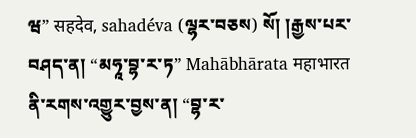ཝ” सहदेव, sahadéva (ལྷར་བཅས) སོ། །རྒྱས་པར་བཤད་ན། “མཧཱ་བྷ་ར་ཏ” Mahābhārata महाभारत ནི་རགས་འགྱུར་བྱས་ན། “བྷ་ར་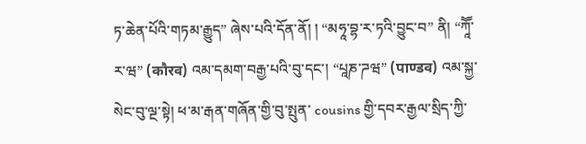ཏ་ཆེན་པོའི་གཏམ་རྒྱུད” ཞེས་པའི་དོན་ནོ། ། “མཧཱ་བྷ་ར་ཏའི་བྱུང་བ” ནི། “ཀཱཽ་ར་ཝ” (कौरव) འམ་དམག་བརྒྱ་པའི་བུ་དང་། “པཱཎ་ཌཝ” (पाण्डव) འམ་སྐྱ་སེང་བུ་ལྔ་སྟེ། ཕ་མ་རྒན་གཞོན་གྱི་བུ་སྤུན་ cousins གྱི་དབར་རྒྱལ་སྲིད་ཀྱི་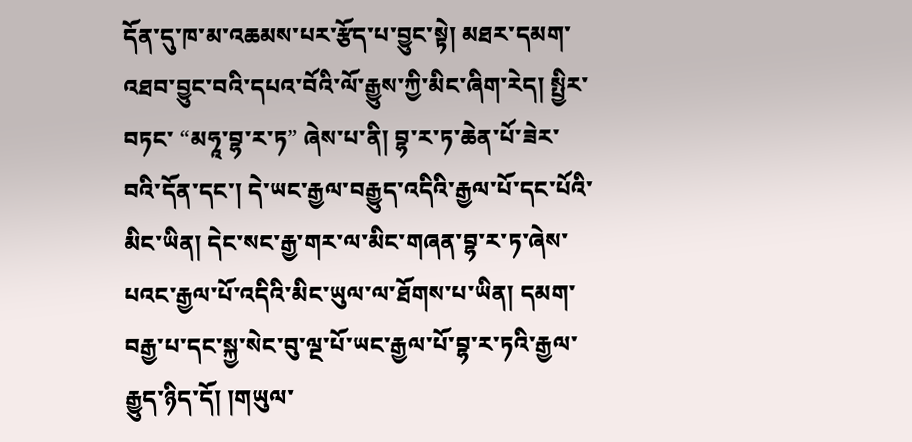དོན་དུ་ཁ་མ་འཆམས་པར་རྩོད་པ་བྱུང་སྟེ། མཐར་དམག་འཐབ་བྱུང་བའི་དཔའ་བོའི་ལོ་རྒྱུས་ཀྱི་མིང་ཞིག་རེད། སྤྱིར་བཏང་ “མཧཱ་བྷ་ར་ཏ” ཞེས་པ་ནི། བྷ་ར་ཏ་ཆེན་པོ་ཟེར་བའི་དོན་དང་། དེ་ཡང་རྒྱལ་བརྒྱུད་འདིའི་རྒྱལ་པོ་དང་པོའི་མིང་ཡིན། དེང་སང་རྒྱ་གར་ལ་མིང་གཞན་བྷ་ར་ཏ་ཞེས་པའང་རྒྱལ་པོ་འདིའི་མིང་ཡུལ་ལ་ཐོགས་པ་ཡིན། དམག་བརྒྱ་པ་དང་སྐྱ་སེང་བུ་ལྔ་པོ་ཡང་རྒྱལ་པོ་བྷ་ར་ཏའི་རྒྱལ་རྒྱུད་ཉིད་དོ། །གཡུལ་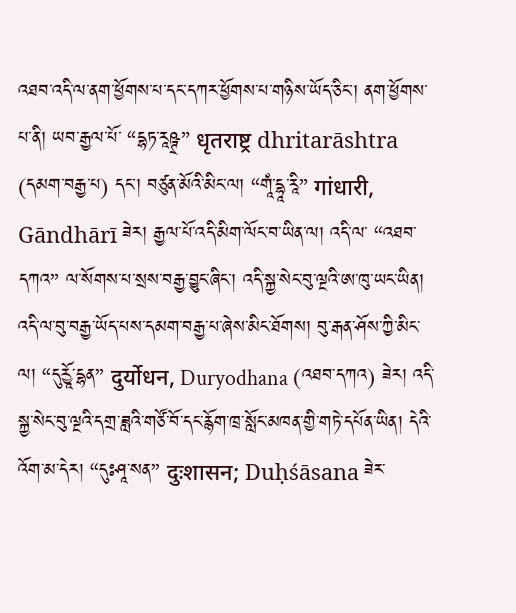འཐབ་འདི་ལ་ནག་ཕྱོགས་པ་དང་དཀར་ཕྱོགས་པ་གཉིས་ཡོད་ཅིང་། ནག་ཕྱོགས་པ་ནི། ཡབ་རྒྱལ་པོ་ “དྷཏ་རཱཥྚྲ” धृतराष्ट्र dhritarāshtra (དམག་བརྒྱ་པ) དང་། བཙུན་མོའི་མིང་ལ། “གཱཾ་དྷཱ་རཱི” गांधारी, Gāndhārī ཟེར། རྒྱལ་པོ་འདི་མིག་ལོང་བ་ཡིན་ལ། འདི་ལ་ “འཐབ་དཀའ” ལ་སོགས་པ་སྲས་བརྒྱ་བྱུང་ཞིང་། འདི་སྐྱ་སེང་བུ་ལྔའི་ཨ་ཁུ་ཡང་ཡིན། འདི་ལ་བུ་བརྒྱ་ཡོད་པས་དམག་བརྒྱ་པ་ཞེས་མིང་ཐོགས། བུ་རྒན་ཤོས་ཀྱི་མིང་ལ། “དུརྱཱོ་དྷན” दुर्योधन, Duryodhana (འཐབ་དཀའ) ཟེར། འདི་སྐྱ་སེང་བུ་ལྔའི་དགྲ་ཟླའི་གཙོ་བོ་དང་རྙོག་ཁྲ་སློང་མཁན་གྱི་གཏེ་དཔོན་ཡིན། དེའི་འོག་མ་དེར། “དུཿཤཱ་སན” दुःशासन; Duḥśāsana ཟེར་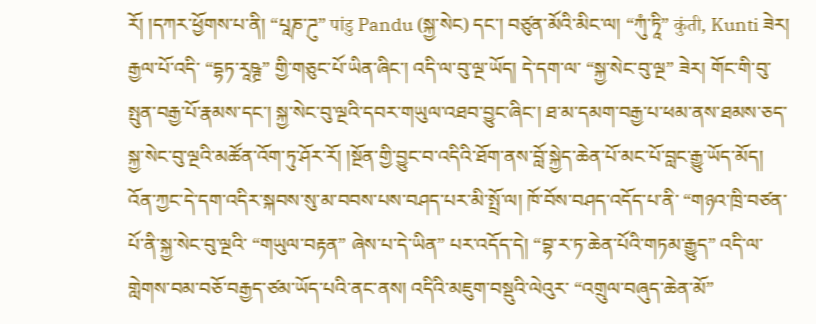རོ། །དཀར་ཕྱོགས་པ་ནི། “པཱཎ་ཌུ” पांडु Pandu (སྐྱ་སེང) དང་། བཙུན་མོའི་མིང་ལ། “ཀུཾ་ཏཱི” कुंती, Kunti ཟེར། རྒྱལ་པོ་འདི་ “དྷཏ་རཱཥྚྲ” གྱི་གཅུང་པོ་ཡིན་ཞིང་། འདི་ལ་བུ་ལྔ་ཡོད། དེ་དག་ལ་ “སྐྱ་སེང་བུ་ལྔ” ཟེར། གོང་གི་བུ་སྤུན་བརྒྱ་པོ་རྣམས་དང་། སྐྱ་སེང་བུ་ལྔའི་དབར་གཡུལ་འཐབ་བྱུང་ཞིང་། ཐ་མ་དམག་བརྒྱ་པ་ཕམ་ནས་ཐམས་ཅད་སྐྱ་སེང་བུ་ལྔའི་མཚོན་འོག་ཏུ་ཤོར་རོ། །སྔོན་གྱི་བྱུང་བ་འདིའི་ཐོག་ནས་བློ་སྐྱེད་ཆེན་པོ་མང་པོ་བླང་རྒྱུ་ཡོད་མོད། འོན་ཀྱང་དེ་དག་འདིར་སྐབས་སུ་མ་བབས་པས་བཤད་པར་མི་སྤྲོ་ལ། ཁོ་བོས་བཤད་འདོད་པ་ནི་ “གཉའ་ཁྲི་བཙན་པོ་ནི་སྐྱ་སེང་བུ་ལྔའི་ “གཡུལ་བརྟན” ཞེས་པ་དེ་ཡིན” པར་འདོད་དེ། “བྷ་ར་ཏ་ཆེན་པོའི་གཏམ་རྒྱུད” འདི་ལ་གླེགས་བམ་བཅོ་བརྒྱད་ཙམ་ཡོད་པའི་ནང་ནས། འདིའི་མཇུག་བསྡུའི་ལེའུར་ “འགྲུལ་བཞུད་ཆེན་མོ”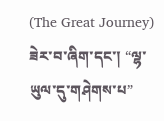(The Great Journey) ཟེར་བ་ཞིག་དང་། “ལྷ་ཡུལ་དུ་གཤེགས་པ”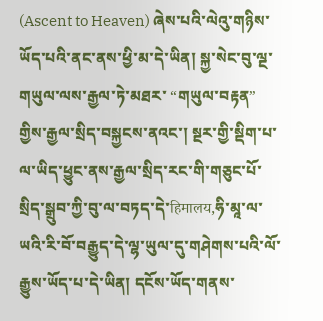(Ascent to Heaven) ཞེས་པའི་ལེའུ་གཉིས་ཡོད་པའི་ནང་ནས་ཕྱི་མ་དེ་ཡིན། སྐྱ་སེང་བུ་ལྔ་གཡུལ་ལས་རྒྱལ་ཏེ་མཐར་ “གཡུལ་བརྟན” གྱིས་རྒྱལ་སྲིད་བསྐྱངས་ནའང་། སྔར་གྱི་སྡིག་པ་ལ་ཡིད་ཕྱུང་ནས་རྒྱལ་སྲིད་རང་གི་གཅུང་པོ་སྲིད་སྒྲུབ་ཀྱི་བུ་ལ་བཏད་དེ་हिमालय,ཧི་མཱ་ལ་ཡའི་རི་བོ་བརྒྱུད་དེ་ལྷ་ཡུལ་དུ་གཤེགས་པའི་ལོ་རྒྱུས་ཡོད་པ་དེ་ཡིན། དངོས་ཡོད་གནས་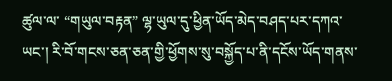ཚུལ་ལ་ “གཡུལ་བརྟན” ལྷ་ཡུལ་དུ་ཕྱིན་ཡོད་མེད་བཤད་པར་དཀའ་ཡང་། རི་བོ་གངས་ཅན་ཅན་གྱི་ཕྱོགས་སུ་བསྐྱོད་པ་ནི་དངོས་ཡོད་གནས་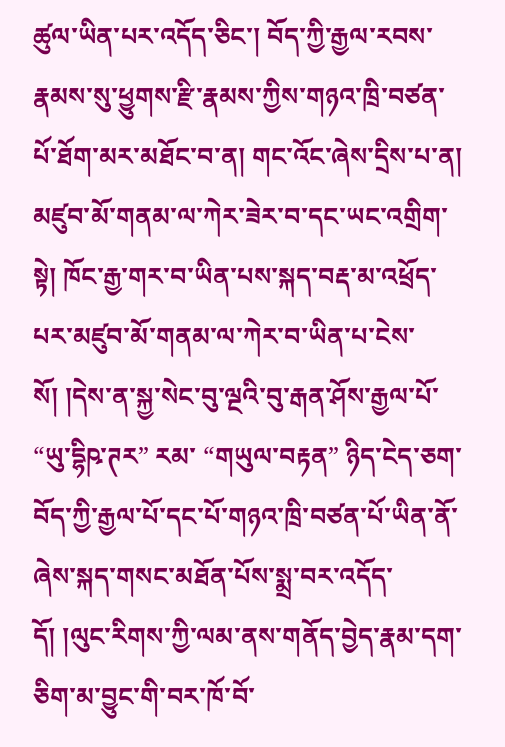ཚུལ་ཡིན་པར་འདོད་ཅིང་། བོད་ཀྱི་རྒྱལ་རབས་རྣམས་སུ་ཕྱུགས་རྫི་རྣམས་ཀྱིས་གཉའ་ཁྲི་བཙན་པོ་ཐོག་མར་མཐོང་བ་ན། གང་འོང་ཞེས་དྲིས་པ་ན། མཛུབ་མོ་གནམ་ལ་ཀེར་ཟེར་བ་དང་ཡང་འགྲིག་སྟེ། ཁོང་རྒྱ་གར་བ་ཡིན་པས་སྐད་བརྡ་མ་འཕྲོད་པར་མཛུབ་མོ་གནམ་ལ་ཀེར་བ་ཡིན་པ་ངེས་སོ། །དེས་ན་སྐྱ་སེང་བུ་ལྔའི་བུ་རྒན་ཤོས་རྒྱལ་པོ་ “ཡུ་དྷིཥ་ཊར” རམ་ “གཡུལ་བརྟན” ཉིད་ངེད་ཅག་བོད་ཀྱི་རྒྱལ་པོ་དང་པོ་གཉའ་ཁྲི་བཙན་པོ་ཡིན་ནོ་ཞེས་སྐད་གསང་མཐོན་པོས་སྨྲ་བར་འདོད་དོ། །ལུང་རིགས་ཀྱི་ལམ་ནས་གནོད་བྱེད་རྣམ་དག་ཅིག་མ་བྱུང་གི་བར་ཁོ་བོ་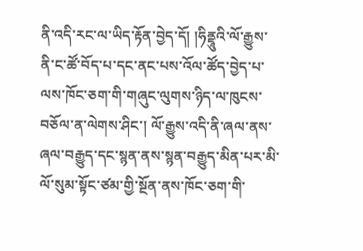ནི་འདི་རང་ལ་ཡིད་རྟོན་བྱེད་དོ། །ཧིནྡཱུའི་ལོ་རྒྱུས་ནི་ང་ཚོ་བོད་པ་དང་ནང་པས་འོལ་ཚོད་བྱེད་པ་ལས་ཁོང་ཅག་གི་གཞུང་ལུགས་ཉིད་ལ་ཁུངས་བཅོལ་ན་ལེགས་ཤིང་། ལོ་རྒྱུས་འདི་ནི་ཞལ་ནས་ཞལ་བརྒྱུད་དང་སྙན་ནས་སྙན་བརྒྱུད་མིན་པར་མི་ལོ་སུམ་སྟོང་ཙམ་གྱི་སྔོན་ནས་ཁོང་ཅག་གི་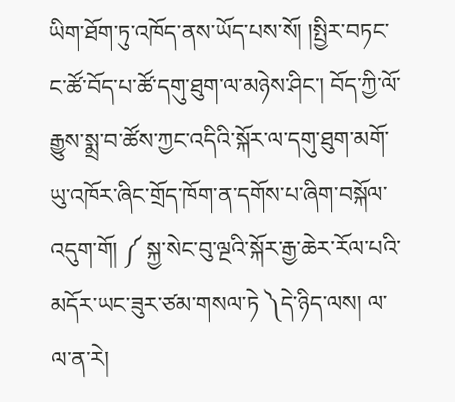ཡིག་ཐོག་ཏུ་འཁོད་ནས་ཡོད་པས་སོ། །སྤྱིར་བཏང་ང་ཚོ་བོད་པ་ཚོ་དགུ་ཐུག་ལ་མཉེས་ཤིང་། བོད་ཀྱི་ལོ་རྒྱུས་སྨྲ་བ་ཚོས་ཀྱང་འདིའི་སྐོར་ལ་དགུ་ཐུག་མགོ་ཡུ་འཁོར་ཞིང་གྲོད་ཁོག་ན་དགོས་པ་ཞིག་བསྐོལ་འདུག་གོ། ༼ སྐྱ་སེང་བུ་ལྔའི་སྐོར་རྒྱ་ཆེར་རོལ་པའི་མདོར་ཡང་ཟུར་ཙམ་གསལ་ཏེ ༽དེ་ཉིད་ལས། ལ་ལ་ན་རེ།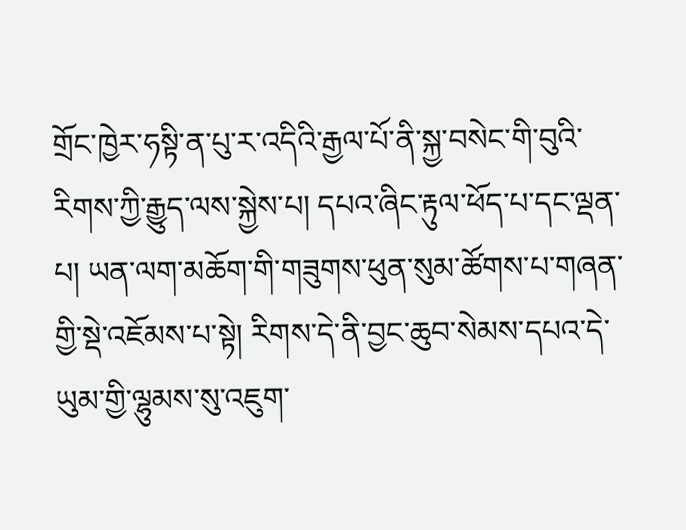གྲོང་ཁྱེར་ཧསྟི་ན་པུ་ར་འདིའི་རྒྱལ་པོ་ནི་སྐྱ་བསེང་གི་བུའི་རིགས་ཀྱི་རྒྱུད་ལས་སྐྱེས་པ། དཔའ་ཞིང་རྟུལ་ཕོད་པ་དང་ལྡན་པ། ཡན་ལག་མཆོག་གི་གཟུགས་ཕུན་སུམ་ཚོགས་པ་གཞན་གྱི་སྡེ་འཇོམས་པ་སྟེ། རིགས་དེ་ནི་བྱང་ཆུབ་སེམས་དཔའ་དེ་ཡུམ་གྱི་ལྷུམས་སུ་འཇུག་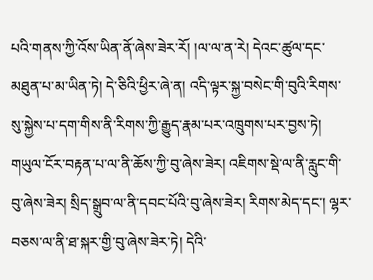པའི་གནས་ཀྱི་འོས་ཡིན་ནོ་ཞེས་ཟེར་རོ། །ལ་ལ་ན་རེ། དེའང་ཚུལ་དང་མཐུན་པ་མ་ཡིན་ཏེ། དེ་ཅིའི་ཕྱིར་ཞེ་ན། འདི་ལྟར་སྐྱ་བསེང་གི་བུའི་རིགས་སུ་སྐྱེས་པ་དག་གིས་ནི་རིགས་ཀྱི་རྒྱུད་རྣམ་པར་འཁྲུགས་པར་བྱས་ཏེ། གཡུལ་ངོར་བརྟན་པ་ལ་ནི་ཆོས་ཀྱི་བུ་ཞེས་ཟེར། འཇིགས་སྡེ་ལ་ནི་རླུང་གི་བུ་ཞེས་ཟེར། སྲིད་སྒྲུབ་ལ་ནི་དབང་པོའི་བུ་ཞེས་ཟེར། རིགས་མེད་དང་། ལྷར་བཅས་ལ་ནི་ཐ་སྐར་གྱི་བུ་ཞེས་ཟེར་ཏེ། དེའི་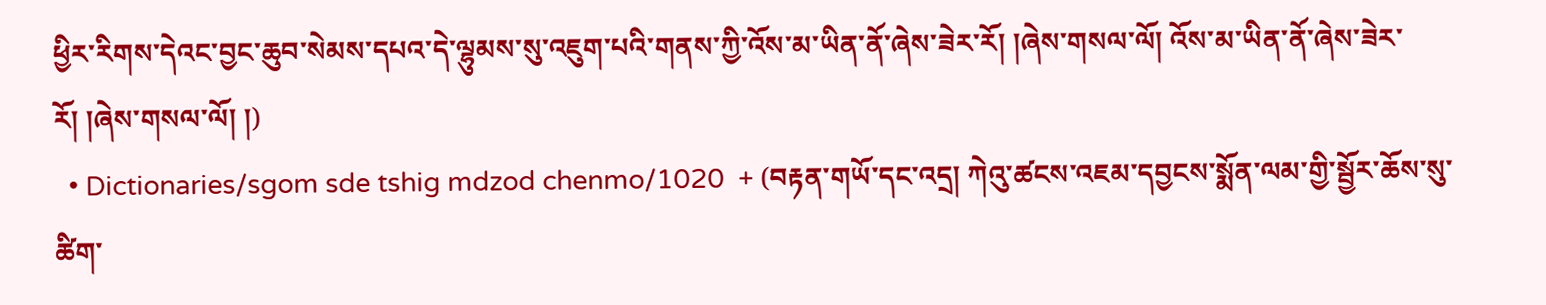ཕྱིར་རིགས་དེའང་བྱང་ཆུབ་སེམས་དཔའ་དེ་ལྷུམས་སུ་འཇུག་པའི་གནས་ཀྱི་འོས་མ་ཡིན་ནོ་ཞེས་ཟེར་རོ། །ཞེས་གསལ་ལོ། འོས་མ་ཡིན་ནོ་ཞེས་ཟེར་རོ། །ཞེས་གསལ་ལོ། །)
  • Dictionaries/sgom sde tshig mdzod chenmo/1020  + (བརྟན་གཡོ་དང་འདྲ། ཀེའུ་ཚངས་འཇམ་དབྱངས་སྨོན་ལམ་གྱི་སྦྱོར་ཆོས་སུ་ཚིག་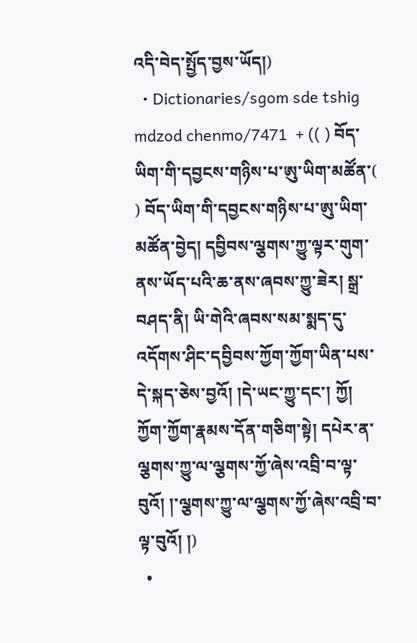འདི་བེད་སྤྱོད་བྱས་ཡོད།)
  • Dictionaries/sgom sde tshig mdzod chenmo/7471  + (( ) བོད་ཡིག་གི་དབྱངས་གཉིས་པ་ཨུ་ཡིག་མཚོན་( ) བོད་ཡིག་གི་དབྱངས་གཉིས་པ་ཨུ་ཡིག་མཚོན་བྱེད། དབྱིབས་ལྕགས་ཀྱུ་ལྟར་གུག་ནས་ཡོད་པའི་ཆ་ནས་ཞབས་ཀྱུ་ཟེར། སྒྲ་བཤད་ནི། ཡི་གེའི་ཞབས་སམ་སྨད་དུ་འདོགས་ཤིང་དབྱིབས་ཀྱོག་ཀྱོག་ཡིན་པས་དེ་སྐད་ཅེས་བྱའོ། །དེ་ཡང་ཀྱུ་དང་། ཀྱོ། ཀྱོག་ཀྱོག་རྣམས་དོན་གཅིག་སྟེ། དཔེར་ན་ལྕགས་ཀྱུ་ལ་ལྕགས་ཀྱོ་ཞེས་འབྲི་བ་ལྟ་བུའོ། །་ལྕགས་ཀྱུ་ལ་ལྕགས་ཀྱོ་ཞེས་འབྲི་བ་ལྟ་བུའོ། །)
  •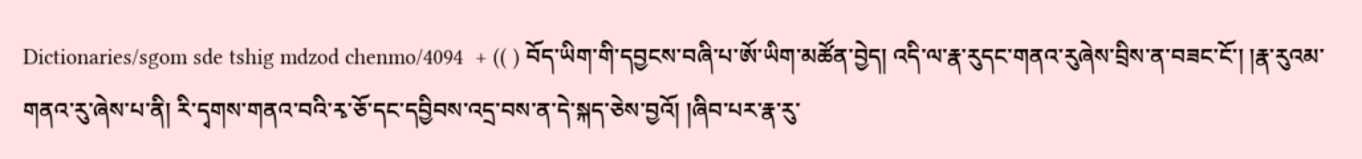Dictionaries/sgom sde tshig mdzod chenmo/4094  + (( ) བོད་ཡིག་གི་དབྱངས་བཞི་པ་ཨོ་ཡིག་མཚོན་བྱེད། འདི་ལ་རྣ་རུདང་གནའ་རུཞེས་བྲིས་ན་བཟང་ངོ་། །རྣ་རུའམ་གནའ་རུ་ཞེས་པ་ནི། རི་དྭགས་གནའ་བའི་རྭ་ཅོ་དང་དབྱིབས་འདྲ་བས་ན་དེ་སྐད་ཅེས་བྱའོ། །ཞིབ་པར་རྣ་རུ་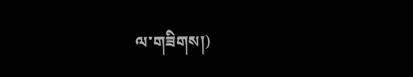ལ་གཟིགས།)